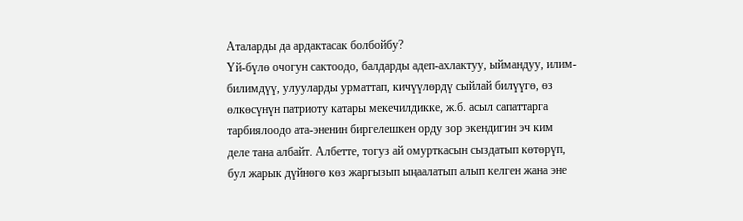Аталарды да ардактасак болбойбу?
Үй-бүлө очогун сактоодо, балдарды адеп-ахлактуу, ыймандуу, илим-билимдүү, улууларды урматтап, кичүүлөрдү сыйлай билүүгө, өз өлкөсүнүн патриоту катары мекечилдикке, ж.б. асыл сапаттарга тарбиялоодо ата-эненин биргелешкен орду зор экендигин эч ким деле тана албайт. Албетте, тогуз ай омурткасын сыздатып көтөрүп, бул жарык дүйнөгө көз жаргызып ыңаалатып алып келген жана эне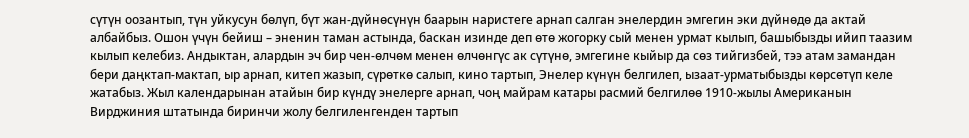сүтүн оозантып, түн уйкусун бөлүп, бүт жан-дүйнөсүнүн баарын наристеге арнап салган энелердин эмгегин эки дүйнөдө да актай албайбыз. Ошон үчүн бейиш – эненин таман астында, баскан изинде деп өтө жогорку сый менен урмат кылып, башыбызды ийип таазим кылып келебиз. Андыктан, алардын эч бир чен-өлчөм менен өлчөнгүс ак сүтүнө, эмгегине кыйыр да сөз тийгизбей, тээ атам замандан бери даңктап-мактап, ыр арнап, китеп жазып, сүрөткө салып, кино тартып, Энелер күнүн белгилеп, ызаат-урматыбызды көрсөтүп келе жатабыз. Жыл календарынан атайын бир күндү энелерге арнап, чоң майрам катары расмий белгилөө 1910-жылы Американын Вирджиния штатында биринчи жолу белгиленгенден тартып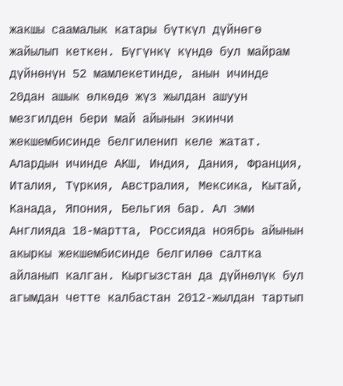жакшы саамалык катары бүткүл дүйнөгө жайылып кеткен. Бүгүнкү күндө бул майрам дүйнөнүн 52 мамлекетинде, анын ичинде 20дан ашык өлкөдө жүз жылдан ашуун мезгилден бери май айынын экинчи жекшембисинде белгиленип келе жатат. Алардын ичинде АКШ, Индия, Дания, Франция, Италия, Түркия, Австралия, Мексика, Кытай, Канада, Япония, Бельгия бар. Ал эми Англияда 18-мартта, Россияда ноябрь айынын акыркы жекшембисинде белгилөө салтка айланып калган. Кыргызстан да дүйнөлүк бул агымдан четте калбастан 2012-жылдан тартып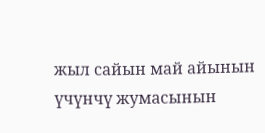жыл сайын май айынын үчүнчү жумасынын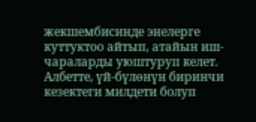жекшембисинде энелерге куттуктоо айтып, атайын иш-чараларды уюштуруп келет.
Албетте, үй-бүлөнүн биринчи кезектеги милдети болуп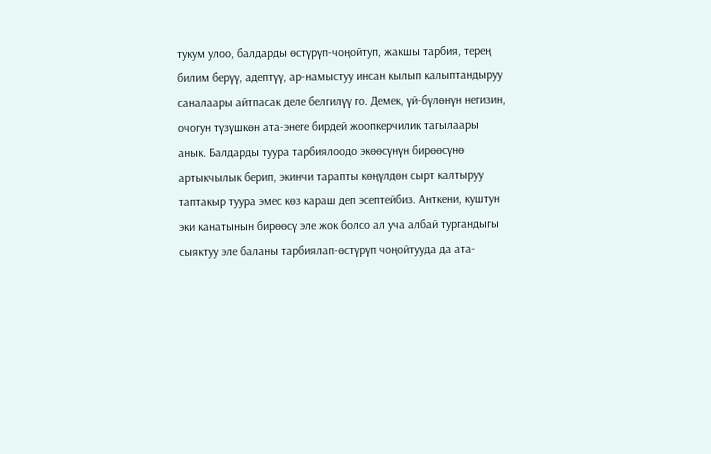тукум улоо, балдарды өстүрүп-чоңойтуп, жакшы тарбия, терең билим берүү, адептүү, ар-намыстуу инсан кылып калыптандыруу саналаары айтпасак деле белгилүү го. Демек, үй-бүлөнүн негизин, очогун түзүшкөн ата-энеге бирдей жоопкерчилик тагылаары анык. Балдарды туура тарбиялоодо экөөсүнүн бирөөсүнө артыкчылык берип, экинчи тарапты көңүлдөн сырт калтыруу таптакыр туура эмес көз караш деп эсептейбиз. Анткени, куштун эки канатынын бирөөсү эле жок болсо ал уча албай тургандыгы сыяктуу эле баланы тарбиялап-өстүрүп чоңойтууда да ата-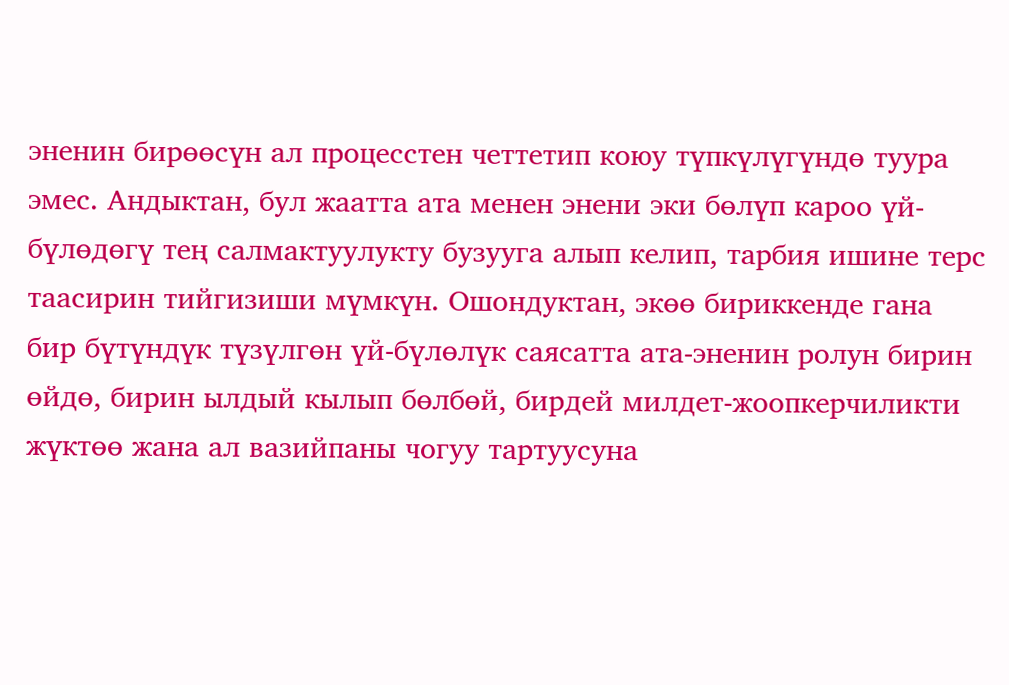эненин бирөөсүн ал процесстен четтетип коюу түпкүлүгүндө туура эмес. Андыктан, бул жаатта ата менен энени эки бөлүп кароо үй-бүлөдөгү тең салмактуулукту бузууга алып келип, тарбия ишине терс таасирин тийгизиши мүмкүн. Ошондуктан, экөө бириккенде гана бир бүтүндүк түзүлгөн үй-бүлөлүк саясатта ата-эненин ролун бирин өйдө, бирин ылдый кылып бөлбөй, бирдей милдет-жоопкерчиликти жүктөө жана ал вазийпаны чогуу тартуусуна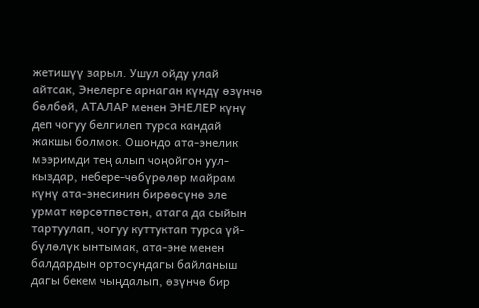жетишүү зарыл. Ушул ойду улай айтсак, Энелерге арнаган күндү өзүнчө бөлбөй, АТАЛАР менен ЭНЕЛЕР күнү деп чогуу белгилеп турса кандай жакшы болмок. Ошондо ата-энелик мээримди тең алып чоңойгон уул-кыздар, небере-чөбүрөлөр майрам күнү ата-энесинин бирөөсүнө эле урмат көрсөтпөстөн, атага да сыйын тартуулап, чогуу куттуктап турса үй-бүлөлүк ынтымак, ата-эне менен балдардын ортосундагы байланыш дагы бекем чыңдалып, өзүнчө бир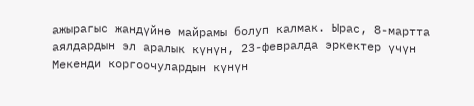ажырагыс жандүйнө майрамы болуп калмак. Ырас, 8-мартта аялдардын эл аралык күнүн, 23-февралда эркектер үчүн Мекенди коргоочулардын күнүн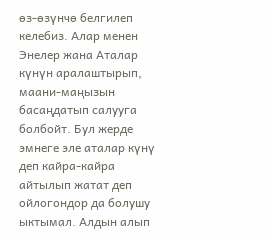өз-өзүнчө белгилеп келебиз. Алар менен Энелер жана Аталар күнүн аралаштырып, маани-маңызын басаңдатып салууга болбойт. Бул жерде эмнеге эле аталар күнү деп кайра-кайра айтылып жатат деп ойлогондор да болушу ыктымал. Алдын алып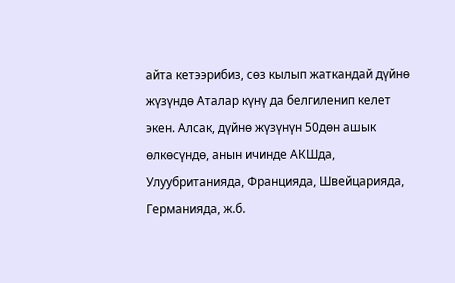айта кетээрибиз, сөз кылып жаткандай дүйнө жүзүндө Аталар күнү да белгиленип келет экен. Алсак, дүйнө жүзүнүн 50дөн ашык өлкөсүндө, анын ичинде АКШда, Улуубританияда, Францияда, Швейцарияда, Германияда, ж.б.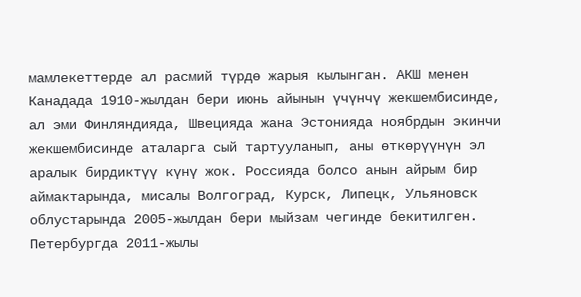мамлекеттерде ал расмий түрдө жарыя кылынган. АКШ менен Канадада 1910-жылдан бери июнь айынын үчүнчү жекшембисинде, ал эми Финляндияда, Швецияда жана Эстонияда ноябрдын экинчи жекшембисинде аталарга сый тартууланып, аны өткөрүүнүн эл аралык бирдиктүү күнү жок. Россияда болсо анын айрым бир аймактарында, мисалы Волгоград, Курск, Липецк, Ульяновск облустарында 2005-жылдан бери мыйзам чегинде бекитилген. Петербургда 2011-жылы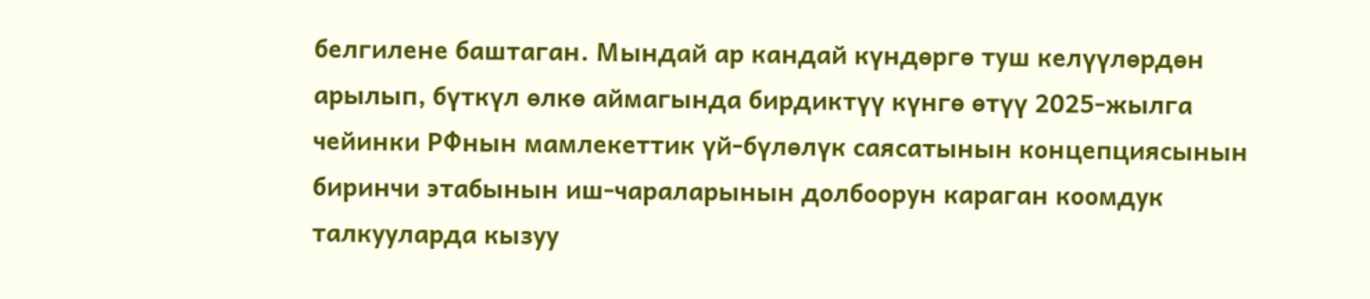белгилене баштаган. Мындай ар кандай күндөргө туш келүүлөрдөн арылып, бүткүл өлкө аймагында бирдиктүү күнгө өтүү 2025-жылга чейинки РФнын мамлекеттик үй-бүлөлүк саясатынын концепциясынын биринчи этабынын иш-чараларынын долбоорун караган коомдук талкууларда кызуу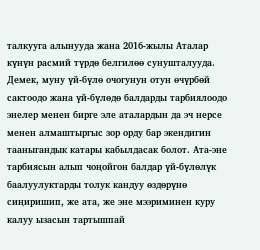талкууга алынууда жана 2016-жылы Аталар күнүн расмий түрдө белгилөө сунушталууда. Демек, муну үй-бүлө очогунун отун өчүрбөй сактоодо жана үй-бүлөдө балдарды тарбиялоодо энелер менен бирге эле аталардын да эч нерсе менен алмаштыргыс зор орду бар экендигин тааныгандык катары кабылдасак болот. Ата-эне тарбиясын алып чоңойгон балдар үй-бүлөлүк баалуулуктарды толук кандуу өздөрүнө сиңиришип, же ата, же эне мээриминен куру калуу ызасын тартышпай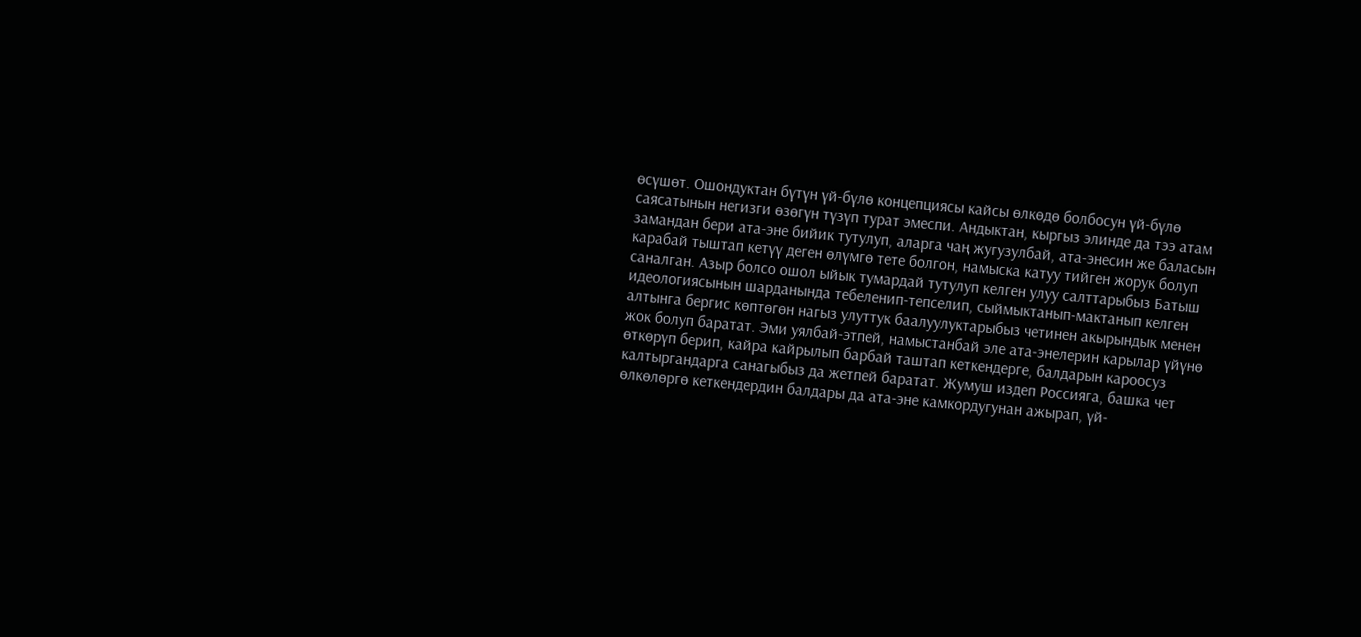өсүшөт. Ошондуктан бүтүн үй-бүлө концепциясы кайсы өлкөдө болбосун үй-бүлө саясатынын негизги өзөгүн түзүп турат эмеспи. Андыктан, кыргыз элинде да тээ атам замандан бери ата-эне бийик тутулуп, аларга чаң жугузулбай, ата-энесин же баласын карабай тыштап кетүү деген өлүмгө тете болгон, намыска катуу тийген жорук болуп саналган. Азыр болсо ошол ыйык тумардай тутулуп келген улуу салттарыбыз Батыш идеологиясынын шарданында тебеленип-тепселип, сыймыктанып-мактанып келген алтынга бергис көптөгөн нагыз улуттук баалуулуктарыбыз четинен акырындык менен жок болуп баратат. Эми уялбай-этпей, намыстанбай эле ата-энелерин карылар үйүнө өткөрүп берип, кайра кайрылып барбай таштап кеткендерге, балдарын кароосуз калтыргандарга санагыбыз да жетпей баратат. Жумуш издеп Россияга, башка чет өлкөлөргө кеткендердин балдары да ата-эне камкордугунан ажырап, үй-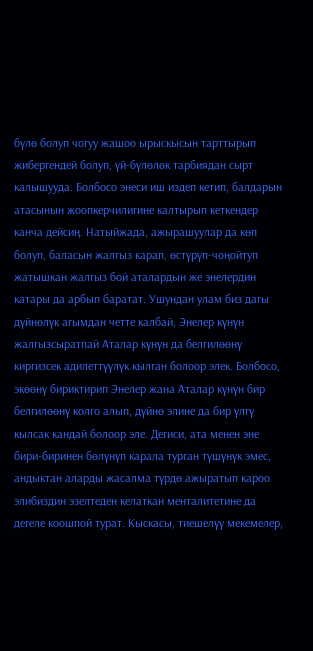бүлө болуп чогуу жашоо ырыскысын тарттырып жибергендей болуп, үй-бүлөлөк тарбиядан сырт калышууда. Болбосо энеси иш издеп кетип, балдарын атасынын жоопкерчилигине калтырып кеткендер канча дейсиң. Натыйжада, ажырашуулар да көп болуп, баласын жалгыз карап, өстүрүп-чоңойтуп жатышкан жалгыз бой аталардын же энелердин катары да арбып баратат. Ушундан улам биз дагы дүйнөлүк агымдан четте калбай, Энелер күнүн жалгызсыратпай Аталар күнүн да белгилөөнү киргизсек адилеттүүлүк кылган болоор элек. Болбосо, экөөнү бириктирип Энелер жана Аталар күнүн бир белгилөөнү колго алып, дүйнө элине да бир үлгү кылсак кандай болоор эле. Дегиси, ата менен эне бири-биринен бөлүнүп карала турган түшүнүк эмес, андыктан аларды жасалма түрдө ажыратып кароо элибиздин эзелтеден келаткан менталитетине да дегеле коошпой турат. Кыскасы, тиешелүү мекемелер,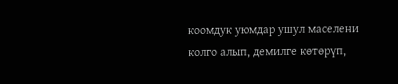коомдук уюмдар ушул маселени колго алып, демилге көтөрүп,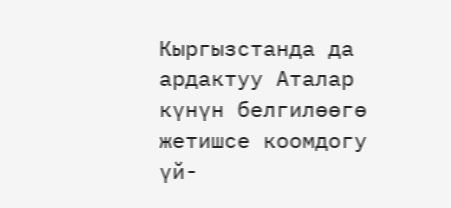Кыргызстанда да ардактуу Аталар күнүн белгилөөгө жетишсе коомдогу үй-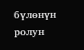бүлөнүн ролун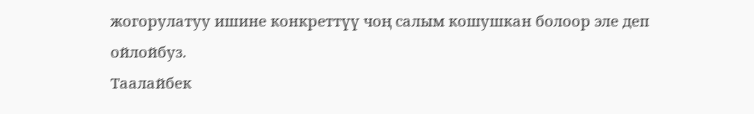жогорулатуу ишине конкреттүү чоң салым кошушкан болоор эле деп ойлойбуз.
Таалайбек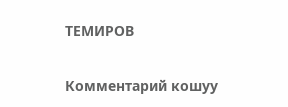ТЕМИРОВ


Комментарий кошуу